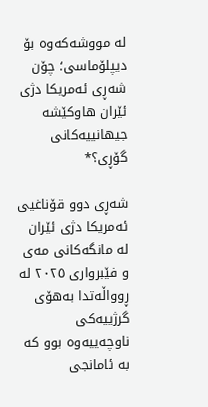لە مووشەکەوە بۆ دیپلۆماسی؛ چۆن شەڕی ئەمریکا دژی ئێران هاوکێشە جیهانییەکانی گۆڕی؟*

شەڕی دوو قۆناغیی ئەمریکا دژی ئێران لە مانگەکانی مەی و فێبرواری ٢٠٢٥ لە ڕوواڵەتدا بەهۆی گرژییەکی ناوچەییەوە بوو کە بە ئامانجی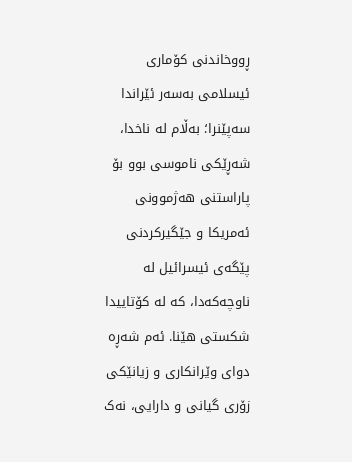ڕووخاندنی کۆماری ئیسلامی بەسەر ئێراندا سەپێنرا؛ بەڵام لە ناخدا، شەڕێکی ناموسی بوو بۆ پاراستنی هەژموونی ئەمریکا و جێگیرکردنی پێگەی ئیسرائیل لە ناوچەکەدا، کە لە کۆتاییدا شکستی هێنا. ئەم شەڕە دوای وێرانکاری و زیانێکی زۆری گیانی و دارایی، نەک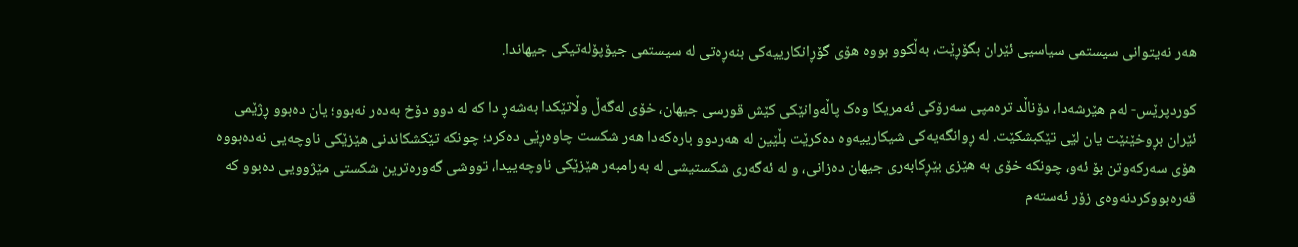هەر نەیتوانی سیستمی سیاسیی ئێران بگۆڕێت، بەڵکوو بووە هۆی گۆڕانکارییەکی بنەڕەتی لە سیستمی جیۆپۆلەتیکی جیهاندا.

کوردپرێس- لەم هێرشەدا، دۆناڵد ترەمپی سەرۆکی ئەمریکا وەک پاڵەوانێکی کێش قورسی جیهان، خۆی لەگەڵ وڵاتێکدا بەشەڕ دا کە لە دوو دۆخ بەدەر نەبوو؛ یان دەبوو ڕژێمی ئێران بڕوخێنێت یان لێی تێکبشکێت. لە ڕوانگەیەکی شیکارییەوە دەکرێت بڵێین لە هەردوو بارەکەدا هەر شکست چاوەڕێی دەکرد؛ چونکە تێکشکاندنی هێزێکی ناوچەیی نەدەبووە هۆی سەرکەوتن بۆ ئەو، چونکە خۆی بە هێزی بێڕکابەری جیهان دەزانی، و لە ئەگەری شکستیشی لە بەرامبەر هێزێکی ناوچەییدا، تووشی گەورەترین شکستی مێژوویی دەبوو کە قەرەبووکردنەوەی زۆر ئەستەم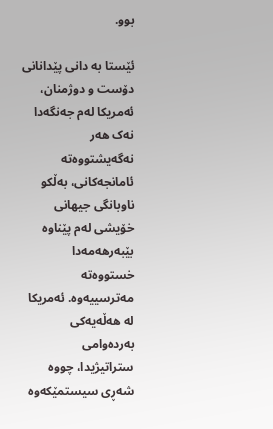بوو.

ئێستا بە دانی پێدانانی دۆست و دوژمنان، ئەمریکا لەم جەنگەدا نەک هەر نەگەیشتووەتە ئامانجەکانی، بەڵکو ناوبانگی جیهانی خۆیشی لەم پێناوە بێبەرهەمەدا خستووەتە مەترسییەوە. ئەمریکا لە هەڵەیەکی بەردەوامی ستراتیژیدا، چووە شەڕی سیستمێکەوە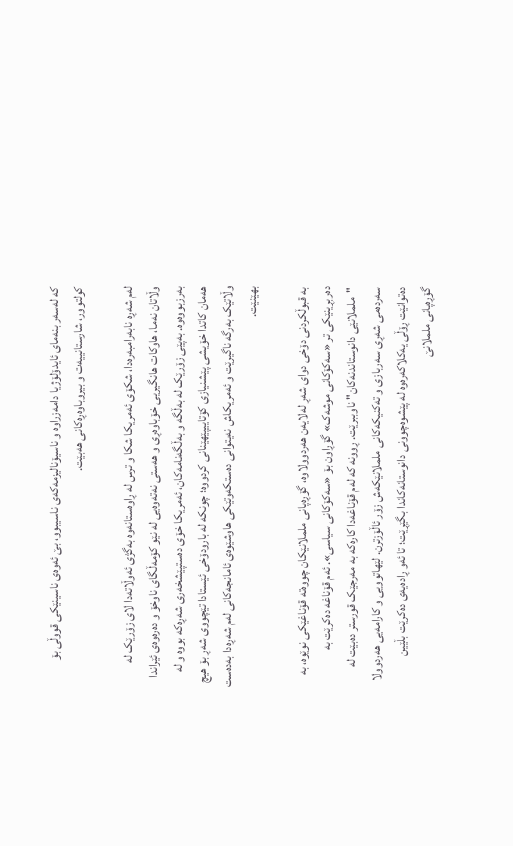کە لەسەر بنەمای ئایدۆلۆژیا دامەزراوە و ناسیۆنالیزمەکەی ناسیبوو، بێ ئەوەی ناسینێکی قووڵی بۆ کولتوور، شارستانییەت و بیروباوەڕەکانی هەبێت.

لەم شەڕە نابەرامبەرەدا، شکۆی ئەمریکا شکا و ترس لە ڕاوەستانەوە بەگژی ئەوڵاتەدا لای زۆرێک لە وڵاتان نەما، هاوکات هانگیریی خۆباوەڕی و هەستی نەتەوەیی لە نێو کۆمەڵگای ناوخۆ و دەرەوەی ئێراندا بەرزبووەوە. بەپێی زۆرێک لە بەڵگە و بەڵگەنامەکان، ئەمریکا خۆی دەستپێشخەری شەڕەکە بووە و لە هەمان کاتدا خۆیشی پێشنیازی کۆتاییپێهێنانی کردووە؛ چونکە لە بارودۆخی ئێستادا تێچووی شەڕ بۆ هیچ وڵاتێک بەرگە ناگیرێت و ئەمریکاش نەیتوانی دەستکەوتێکی هاوشێوەی ئامانجەکانی لەم شەڕەدا بەدەست بهێنێت.

بە قبوڵکردنی دۆخی دوای شەڕ لەلایەن هەردوولاوە، گۆڕەپانی ململانێکان چووەتە قۆناغێکی نوێوە، بە دەربڕینێکی تر «سەکۆکانی موشەک» گۆڕاون بۆ «سەکۆکانی سیاسی». ئەم قۆناغە دەکرێت بە "ململانێی دانوستاندنەکان" ناوببرێت. ڕوونە کە لەم قۆناغەدا کارەکە بە مەرجێک قورستر دەبێت لە سەردەمی شەڕی سەربازی و تەکنیکەکانی ململانێکەش زۆر ئاڵۆزترن. لێهاتوویی و کارامەیی هەردوولا دەتوانێت ڕۆڵی یەکلاکەرەوە لە پێشوەچوونی دانوستانەکاندا بگێڕێت؛ تا ئەو ڕادەیەی دەکرێت بڵێین گۆڕەپانی ململانێ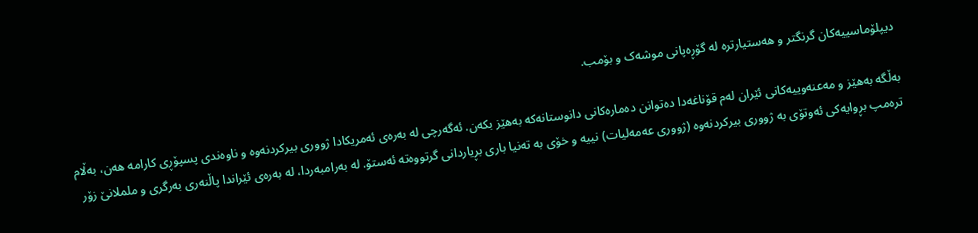دیپلۆماسییەکان گرنگتر و هەستیارترە لە گۆڕەپانی موشەک و بۆمب.

بەڵگە بەهێز و مەعنەوییەکانی ئێران لەم قۆناغەدا دەتوانن دەمارەکانی دانوستانەکە بەهێز بکەن. ئەگەرچی لە بەرەی ئەمریکادا ژووری بیرکردنەوە و ناوەندی پسپۆڕی کارامە هەن، بەڵام ترەمپ بڕوایەکی ئەوتۆی بە ژووری بیرکردنەوە (ژووری عەمەلیات) نییە و خۆی بە تەنیا باری بڕیاردانی گرتووەتە ئەستۆ. لە بەرامبەردا، لە بەرەی ئێراندا پاڵنەری بەرگری و ململانێ زۆر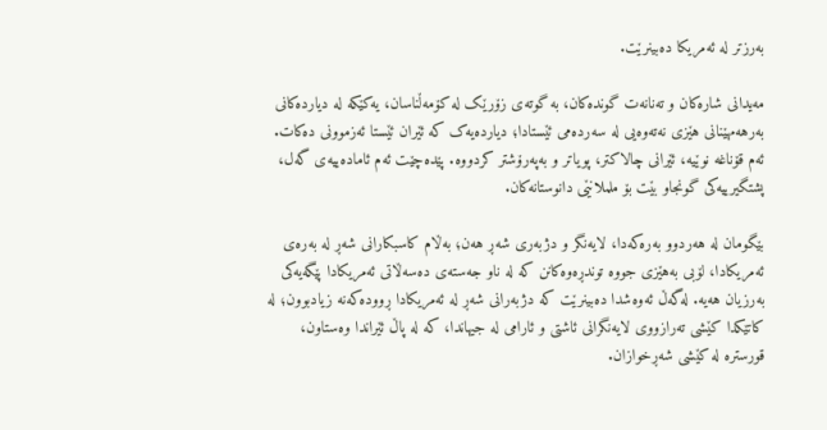بەرزتر لە ئەمریکا دەبینرێت.

مەیدانی شارەکان و تەنانەت گوندەکان، بە گوتەی زۆرێک لە کۆمەڵناسان، یەکێکە لە دیاردەکانی بەرهەمهێنانی هێزی نەتەوەیی لە سەردەمی ئێستادا؛ دیاردەیەک کە ئێران ئێستا ئەزموونی دەکات. ئەم قۆناغە نوێیە، ئێرانی چالاکتر، پویاتر و بەپەرۆشتر کردووە. پێدەچێت ئەم ئامادەییەی گەل، پشتگیرییەکی گونجاو بێت بۆ ململانێی دانوستانەکان.

بێگومان لە هەردوو بەرەکەدا، لایەنگر و دژبەری شەڕ هەن؛ بەڵام کاسبکارانی شەڕ لە بەرەی ئەمریکادا، لۆبی بەهێزی جووە توندڕەوەکانن کە لە ناو جەستەی دەسەڵاتی ئەمریکادا پێگەیەکی بەرزیان هەیە. لەگەڵ ئەوەشدا دەبینرێت کە دژبەرانی شەڕ لە ئەمریکادا ڕوودەکەنە زیادبوون؛ لە کاتێکدا کێشی تەرازووی لایەنگرانی ئاشتی و ئارامی لە جیهاندا، کە لە پاڵ ئێراندا وەستاون، قورسترە لە کێشی شەڕخوازان.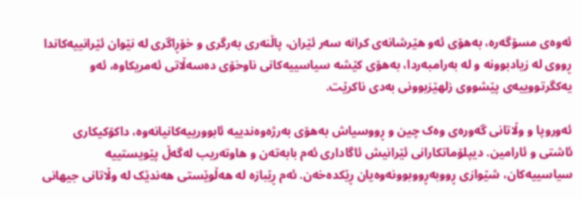ئەوەی مسۆگەرە، بەهۆی ئەو هێرشانەی کرانە سەر ئێران، پاڵنەری بەرگری و خۆڕاگری لە نێوان ئێرانییەکاندا ڕووی لە زیادبوونە و لە بەرامبەردا، بەهۆی کێشە سیاسییەکانی ناوخۆی دەسەڵاتی ئەمریکاوە، ئەو یەکگرتووییەی پێشووی زلهێزبوونی بەدی ناکرێت.

ئەوروپا و وڵاتانی گەورەی وەک چین و ڕووسیاش بەهۆی بەرژەوەندییە ئابوورییەکانیانەوە، داکۆکیکاری ئاشتی و ئارامین. دیپلۆماتکارانی ئێرانیش ئاگاداری ئەم بابەتەن و هاوتەریب لەگەڵ پێویستییە سیاسییەکان، شێوازی ڕووبەڕووبوونەوەیان ڕێکدەخەن. ئەم ڕێبازە لە هەڵوێستی هەندێک لە وڵاتانی جیهانی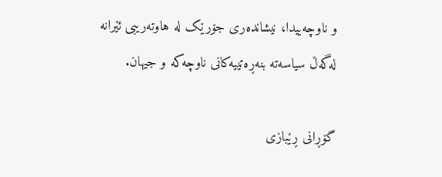و ناوچەییدا، نیشاندەری جۆرێک لە هاوتەریبی ئێرانە لەگەڵ سیاسەتە بنەڕەتییەکانی ناوچەکە و جیهان.

گۆڕانی ڕێبازی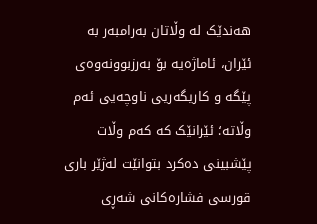هەندێک لە وڵاتان بەرامبەر بە ئێران، ئاماژەیە بۆ بەرزبوونەوەی پێگە و کاریگەریی ناوچەیی ئەم وڵاتە؛ ئێرانێک کە کەم وڵات پێشبینی دەکرد بتوانێت لەژێر باری قورسی فشارەکانی شەڕی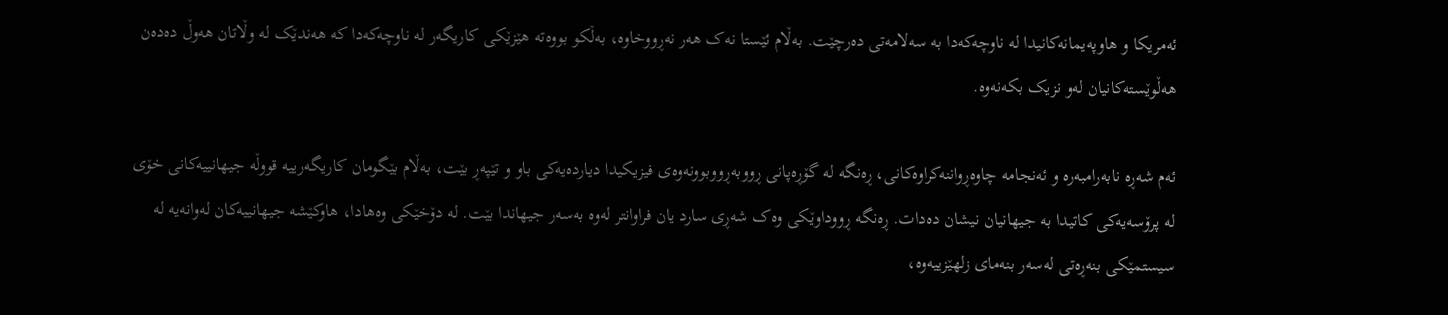ئەمریکا و هاوپەیمانەکانیدا لە ناوچەکەدا بە سەلامەتی دەرچێت. بەڵام ئێستا نەک هەر نەڕووخاوە، بەڵکو بووەتە هێزێکی کاریگەر لە ناوچەکەدا کە هەندێک لە وڵاتان هەوڵ دەدەن هەڵوێستەکانیان لەو نزیک بکەنەوە.

ئەم شەڕە نابەرامبەرە و ئەنجامە چاوەڕواننەکراوەکانی، ڕەنگە لە گۆڕەپانی ڕووبەڕووبوونەوەی فیزیکیدا دیاردەیەکی باو و تێپەڕ بێت، بەڵام بێگومان کاریگەرییە قووڵە جیهانییەکانی خۆی لە پرۆسەیەکی کاتیدا بە جیهانیان نیشان دەدات. ڕەنگە ڕووداوێکی وەک شەڕی سارد یان فراوانتر لەوە بەسەر جیهاندا بێت. لە دۆخێکی وەهادا، هاوکێشە جیهانییەکان لەوانەیە لە سیستمێکی بنەڕەتی لەسەر بنەمای زلهێزییەوە،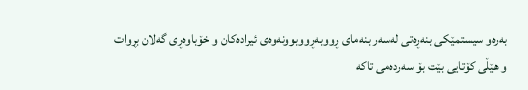بەرەو سیستمێکی بنەڕەتی لەسەر بنەمای ڕووبەڕووبوونەوەی ئیرادەکان و خۆباوەڕی گەلان بڕوات و هێڵی کۆتایی بێت بۆ سەردەمی تاکە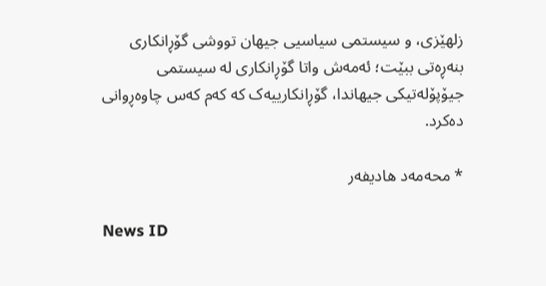زلهێزی، و سیستمی سیاسیی جیهان تووشی گۆڕانکاری بنەڕەتی ببێت؛ ئەمەش واتا گۆڕانکاری لە سیستمی جیۆپۆلەتیکی جیهاندا، گۆڕانکارییەک کە کەم کەس چاوەڕوانی دەکرد.

* محەمەد هادیفەر

News ID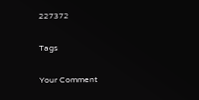227372

Tags

Your Comment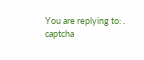You are replying to: .
captcha